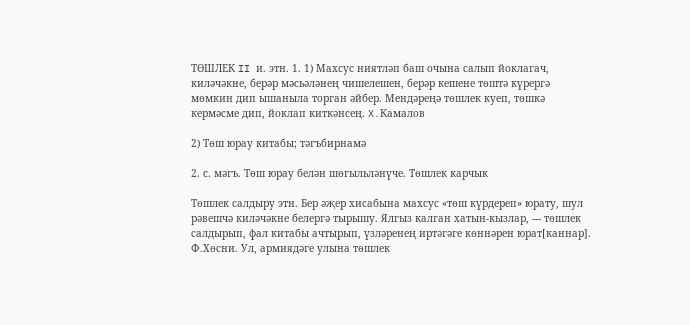ТӨШЛЕК II и. этн. 1. 1) Махсус ниятләп баш очына салып йоклагач, киләчәкне, берәр мәсьәләнең чишелешен, берәр кешене төштә күрергә мөмкин дип ышаныла торган әйбер. Мендәреңә төшлек куеп, төшкә кермәсме дип, йоклап киткәнсең. X.Камалов

2) Төш юрау китабы; тәгъбирнамә

2. с. мәгъ. Төш юрау белән шөгыльләнүче. Төшлек карчык

Төшлек салдыру этн. Бер әҗер хисабына махсус «төш күрдереп» юрату, шул рәвешчә киләчәкне белергә тырышу. Ялгыз калган хатын-кызлар, --- төшлек салдырып, фал китабы ачтырып, үзләренең иртәгәге көннәрен юрат[каннар]. Ф.Хөсни. Ул, армиядәге улына төшлек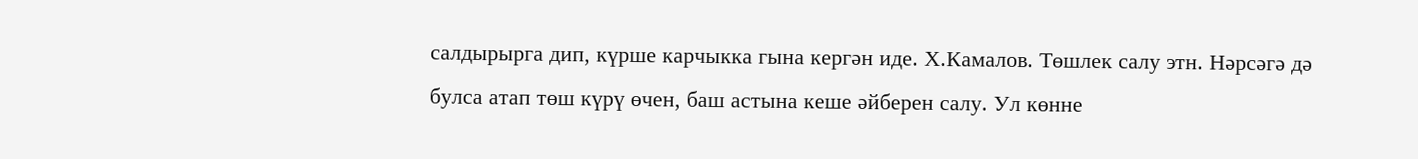салдырырга дип, күрше карчыкка гына кергән иде. Х.Камалов. Төшлек салу этн. Нәрсәгә дә булса атап төш күрү өчен, баш астына кеше әйберен салу. Ул көнне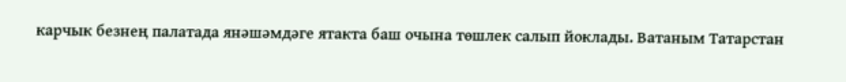карчык безнең палатада янәшәмдәге ятакта баш очына төшлек салып йоклады. Ватаным Татарстан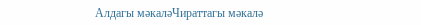Алдагы мәкаләЧираттагы мәкалә